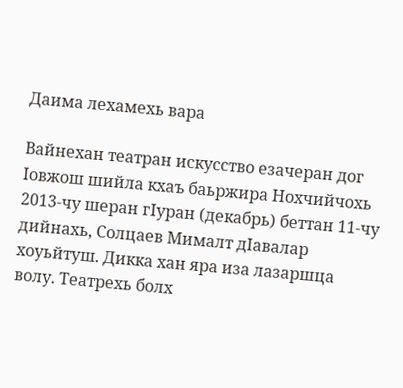Даима лехамехь вара

Вайнехан театран искусство езачеран дог Iовжош шийла кхаъ баьржира Нохчийчохь 2013-чу шеран гIуран (декабрь) беттан 11-чу дийнахь, Солцаев Мималт дIавалар хоуьйтуш. Дикка хан яра иза лазаршца волу. Театрехь болх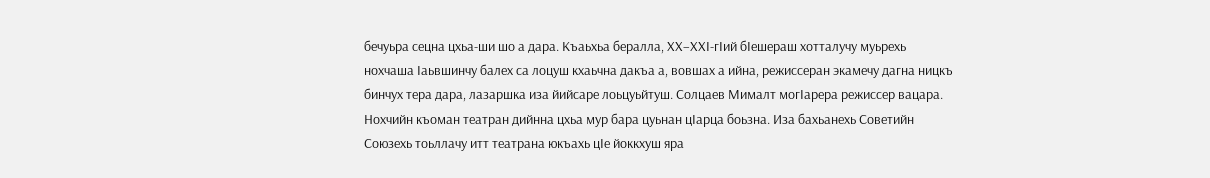бечуьра сецна цхьа-ши шо а дара. Къаьхьа бералла, ХХ–ХХI-гIий бIешераш хотталучу муьрехь нохчаша Iаьвшинчу балех са лоцуш кхаьчна дакъа а, вовшах а ийна, режиссеран экамечу дагна ницкъ бинчух тера дара, лазаршка иза йийсаре лоьцуьйтуш. Солцаев Мималт могIарера режиссер вацара. Нохчийн къоман театран дийнна цхьа мур бара цуьнан цIарца боьзна. Иза бахьанехь Советийн Союзехь тоьллачу итт театрана юкъахь цIе йоккхуш яра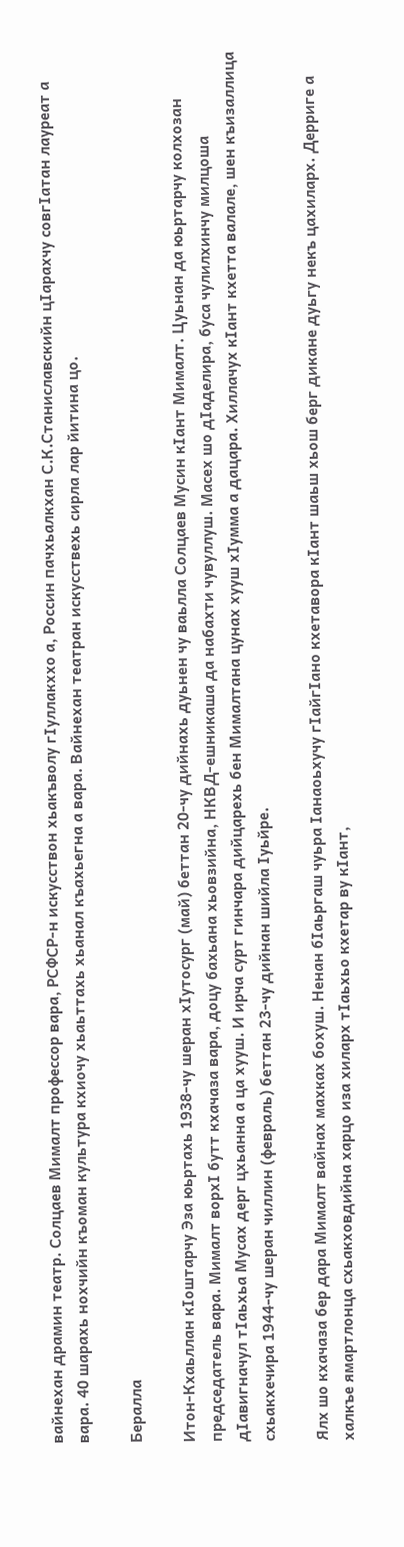вайнехан драмин театр. Солцаев Мималт профессор вара, РСФСР-н искусствон хьакъволу гIуллакххо а, Россин пачхьалкхан С.К.Станиславскийн цIарахчу совгIатан лауреат а вара. 40 шарахь нохчийн къоман культура кхиочу хьаьттахь хьанал къахьегна а вара. Вайнехан театран искусствехь сирла лар йитина цо.

Бералла

Итон-Кхаьллан кIоштарчу Эза юьртахь 1938-чу шеран хIутосург (май) беттан 20-чу дийнахь дуьнен чу ваьлла Солцаев Мусин кIант Мималт. Цуьнан да юьртарчу колхозан председатель вара. Мималт ворхI бутт кхачаза вара, доцу бахьана хьовзийна, НКВД-ешникаша да набахти чувуллуш. Масех шо дIаделира, буса чулилхинчу милцоша дIавигначул тIаьхьа Мусах дерг цхьанна а ца хууш. И ирча сурт гинчара дийцарехь бен Мималтана цунах хууш хIумма а дацара. Хиллачух кIант кхетта валале, шен къизаллица схьакхечира 1944-чу шеран чиллин (февраль) беттан 23-чу дийнан шийла Iуьйре.

Ялх шо кхачаза бер дара Мималт вайнах махках бохуш. Ненан бIаьргаш чуьра Iанаоьхучу гIайгIано кхетавора кIант шаьш хьош берг дикане дуьгу некъ цахиларх. Дерриге а халкъе ямартлонца схьакховдийна харцо иза хиларх тIаьхьо кхетар ву кIант,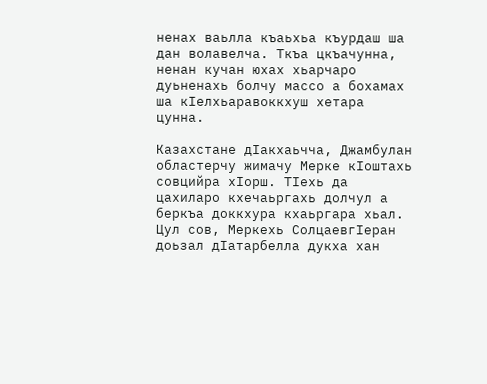ненах ваьлла къаьхьа къурдаш ша дан волавелча. Ткъа цкъачунна, ненан кучан юхах хьарчаро дуьненахь болчу массо а бохамах ша кIелхьаравоккхуш хетара цунна.

Казахстане дIакхаьчча, Джамбулан областерчу жимачу Мерке кIоштахь совцийра хIорш. ТIехь да цахиларо кхечаьргахь долчул а беркъа доккхура кхаьргара хьал. Цул сов, Меркехь СолцаевгIеран доьзал дIатарбелла дукха хан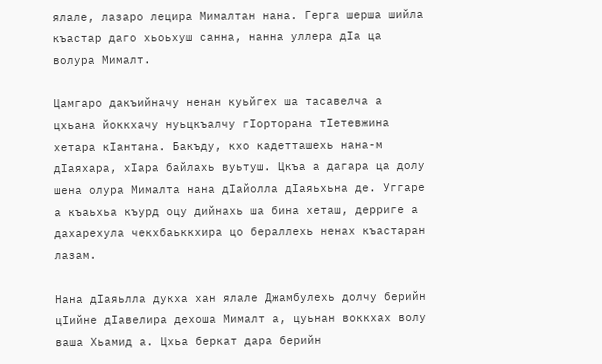ялале, лазаро лецира Мималтан нана. Герга шерша шийла къастар даго хьоьхуш санна, нанна уллера дIа ца волура Мималт.

Цамгаро дакъийначу ненан куьйгех ша тасавелча а цхьана йоккхачу нуьцкъалчу гIорторана тIетевжина хетара кIантана. Бакъду, кхо кадетташехь нана-м дIаяхара, хIара байлахь вуьтуш. Цкъа а дагара ца долу шена олура Мималта нана дIайолла дIаяьхьна де. Уггаре а къаьхьа къурд оцу дийнахь ша бина хеташ, дерриге а дахарехула чекхбаьккхира цо бераллехь ненах къастаран лазам.

Нана дIаяьлла дукха хан ялале Джамбулехь долчу берийн цIийне дIавелира дехоша Мималт а, цуьнан воккхах волу ваша Хьамид а. Цхьа беркат дара берийн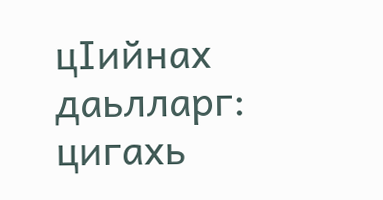цIийнах даьлларг: цигахь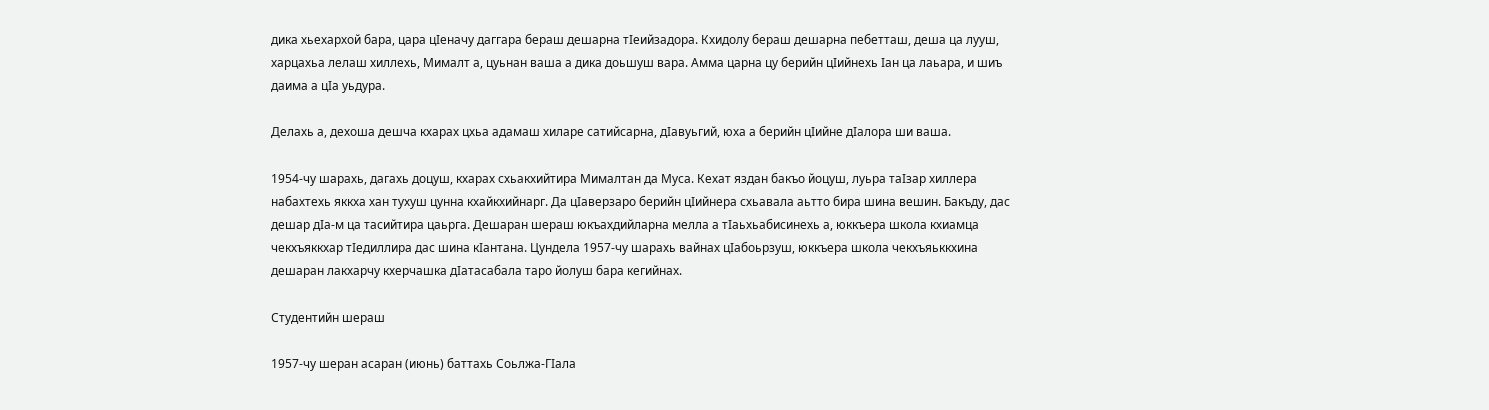дика хьехархой бара, цара цIеначу даггара бераш дешарна тIеийзадора. Кхидолу бераш дешарна пебетташ, деша ца лууш, харцахьа лелаш хиллехь, Мималт а, цуьнан ваша а дика доьшуш вара. Амма царна цу берийн цIийнехь Iан ца лаьара, и шиъ даима а цIа уьдура.

Делахь а, дехоша дешча кхарах цхьа адамаш хиларе сатийсарна, дIавуьгий, юха а берийн цIийне дIалора ши ваша.

1954-чу шарахь, дагахь доцуш, кхарах схьакхийтира Мималтан да Муса. Кехат яздан бакъо йоцуш, луьра таIзар хиллера набахтехь яккха хан тухуш цунна кхайкхийнарг. Да цIаверзаро берийн цIийнера схьавала аьтто бира шина вешин. Бакъду, дас дешар дIа-м ца тасийтира цаьрга. Дешаран шераш юкъахдийларна мелла а тIаьхьабисинехь а, юккъера школа кхиамца чекхъяккхар тIедиллира дас шина кIантана. Цундела 1957-чу шарахь вайнах цIабоьрзуш, юккъера школа чекхъяьккхина дешаран лакхарчу кхерчашка дIатасабала таро йолуш бара кегийнах.

Студентийн шераш

1957-чу шеран асаран (июнь) баттахь Соьлжа-ГIала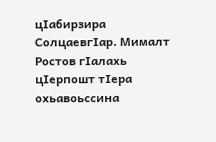цIабирзира СолцаевгIар. Мималт Ростов гIалахь цIерпошт тIера охьавоьссина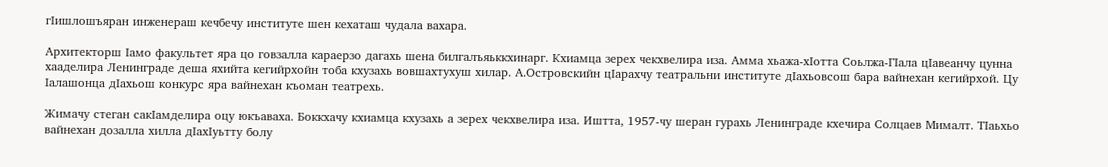гIишлошъяран инженераш кечбечу институте шен кехаташ чудала вахара.

Архитекторш Iамо факультет яра цо говзалла караерзо дагахь шена билгалъяьккхинарг. Кхиамца зерех чекхвелира иза. Амма хьажа-хIотта Соьлжа-ГIала цIавеанчу цунна хааделира Ленинграде деша яхийта кегийрхойн тоба кхузахь вовшахтухуш хилар. А.Островскийн цIарахчу театральни институте дIахьовсош бара вайнехан кегийрхой. Цу Iалашонца дIахьош конкурс яра вайнехан къоман театрехь.

Жимачу стеган сакIамделира оцу юкъаваха. Боккхачу кхиамца кхузахь а зерех чекхвелира иза. Иштта, 1957-чу шеран гурахь Ленинграде кхечира Солцаев Мималт. ТIаьхьо вайнехан дозалла хилла дIахIуьтту болу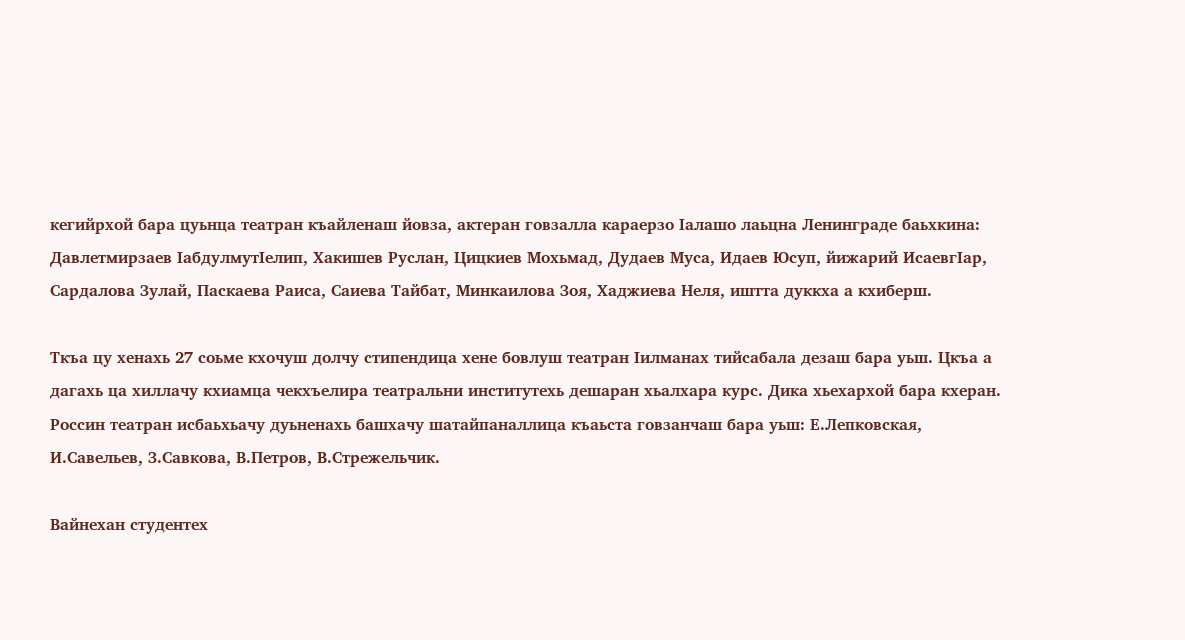кегийрхой бара цуьнца театран къайленаш йовза, актеран говзалла караерзо Iалашо лаьцна Ленинграде баьхкина: Давлетмирзаев IабдулмутIелип, Хакишев Руслан, Цицкиев Мохьмад, Дудаев Муса, Идаев Юсуп, йижарий ИсаевгIар, Сардалова Зулай, Паскаева Раиса, Саиева Тайбат, Минкаилова Зоя, Хаджиева Неля, иштта дуккха а кхиберш.

Ткъа цу хенахь 27 соьме кхочуш долчу стипендица хене бовлуш театран Iилманах тийсабала дезаш бара уьш. Цкъа а дагахь ца хиллачу кхиамца чекхъелира театральни институтехь дешаран хьалхара курс. Дика хьехархой бара кхеран. Россин театран исбаьхьачу дуьненахь башхачу шатайпаналлица къаьста говзанчаш бара уьш: Е.Лепковская, И.Савельев, З.Савкова, В.Петров, В.Стрежельчик.

Вайнехан студентех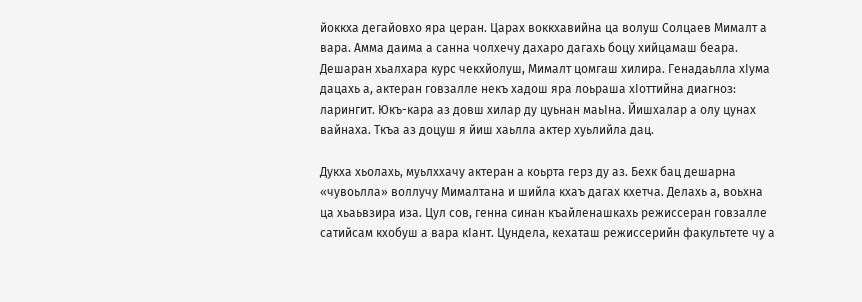йоккха дегайовхо яра церан. Царах воккхавийна ца волуш Солцаев Мималт а вара. Амма даима а санна чолхечу дахаро дагахь боцу хийцамаш беара. Дешаран хьалхара курс чекхйолуш, Мималт цомгаш хилира. Генадаьлла хIума дацахь а, актеран говзалле некъ хадош яра лоьраша хIоттийна диагноз: ларингит. Юкъ-кара аз довш хилар ду цуьнан маьIна. Йишхалар а олу цунах вайнаха. Ткъа аз доцуш я йиш хаьлла актер хуьлийла дац.

Дукха хьолахь, муьлххачу актеран а коьрта герз ду аз. Бехк бац дешарна «чувоьлла» воллучу Мималтана и шийла кхаъ дагах кхетча. Делахь а, воьхна ца хьаьвзира иза. Цул сов, генна синан къайленашкахь режиссеран говзалле сатийсам кхобуш а вара кIант. Цундела, кехаташ режиссерийн факультете чу а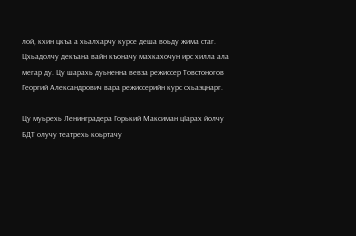лой, кхин цкъа а хьалхарчу курсе деша воьду жима стаг. Цхьадолчу декъана вайн къоначу махкахочун ирс хилла ала мегар ду. Цу шарахь дуьненна вевза режиссер Товстоногов Георгий Александрович вара режиссерийн курс схьаэцнарг.

Цу муьрехь Ленинградера Горький Максиман цIарах йолчу БДТ олучу театрехь коьртачу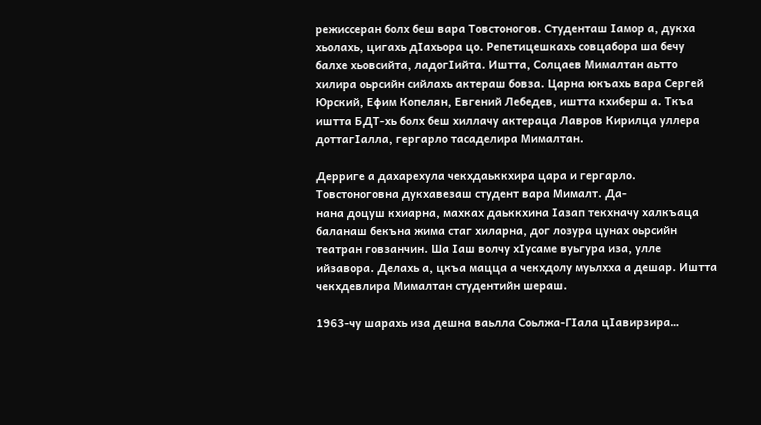режиссеран болх беш вара Товстоногов. Студенташ Iамор а, дукха хьолахь, цигахь дIахьора цо. Репетицешкахь совцабора ша бечу балхе хьовсийта, ладогIийта. Иштта, Солцаев Мималтан аьтто хилира оьрсийн сийлахь актераш бовза. Царна юкъахь вара Сергей Юрский, Ефим Копелян, Евгений Лебедев, иштта кхиберш а. Ткъа иштта БДТ-хь болх беш хиллачу актераца Лавров Кирилца уллера доттагIалла, гергарло тасаделира Мималтан.

Дерриге а дахарехула чекхдаьккхира цара и гергарло. Товстоноговна дукхавезаш студент вара Мималт. Да-
нана доцуш кхиарна, махках даьккхина Iазап текхначу халкъаца баланаш бекъна жима стаг хиларна, дог лозура цунах оьрсийн театран говзанчин. Ша Iаш волчу хIусаме вуьгура иза, улле ийзавора. Делахь а, цкъа мацца а чекхдолу муьлхха а дешар. Иштта чекхдевлира Мималтан студентийн шераш.

1963-чу шарахь иза дешна ваьлла Соьлжа-ГIала цIавирзира…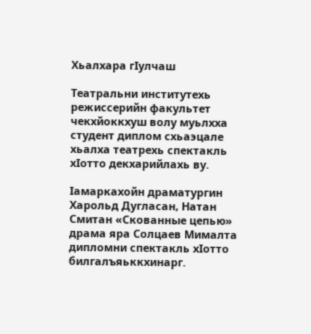Хьалхара гIулчаш

Театральни институтехь режиссерийн факультет чекхйоккхуш волу муьлхха студент диплом схьаэцале хьалха театрехь спектакль хIотто декхарийлахь ву.

Iамаркахойн драматургин Харольд Дугласан, Натан Смитан «Скованные цепью» драма яра Солцаев Мималта дипломни спектакль хIотто билгалъяьккхинарг.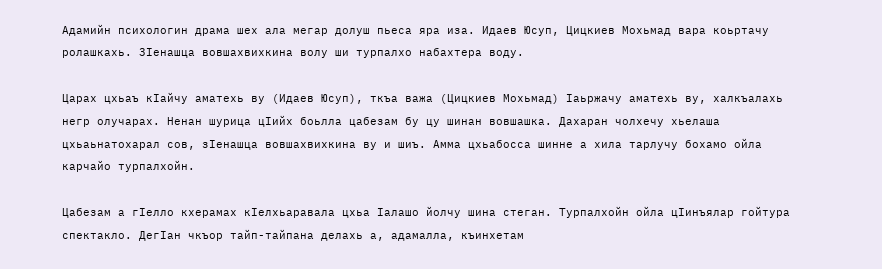Адамийн психологин драма шех ала мегар долуш пьеса яра иза. Идаев Юсуп, Цицкиев Мохьмад вара коьртачу ролашкахь. ЗIенашца вовшахвихкина волу ши турпалхо набахтера воду.

Царах цхьаъ кIайчу аматехь ву (Идаев Юсуп), ткъа важа (Цицкиев Мохьмад) Iаьржачу аматехь ву, халкъалахь негр олучарах. Ненан шурица цIийх боьлла цабезам бу цу шинан вовшашка. Дахаран чолхечу хьелаша цхьаьнатохарал сов, зIенашца вовшахвихкина ву и шиъ. Амма цхьабосса шинне а хила тарлучу бохамо ойла карчайо турпалхойн.

Цабезам а гIелло кхерамах кIелхьаравала цхьа Iалашо йолчу шина стеган. Турпалхойн ойла цIинъялар гойтура спектакло. ДегIан чкъор тайп-тайпана делахь а, адамалла, къинхетам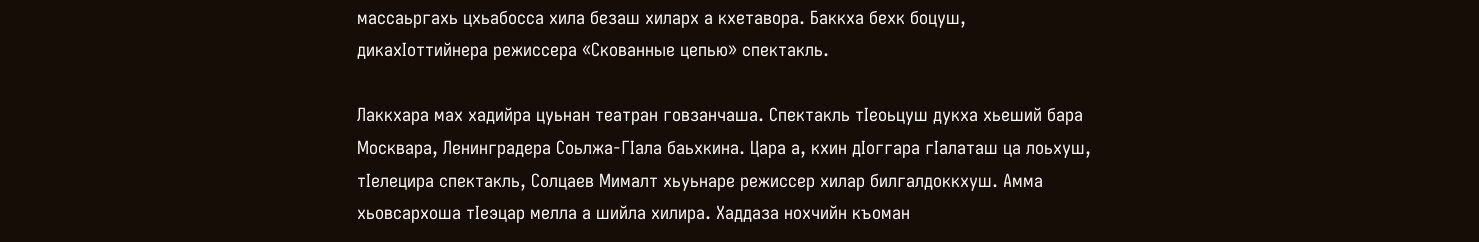массаьргахь цхьабосса хила безаш хиларх а кхетавора. Баккха бехк боцуш, дикахIоттийнера режиссера «Скованные цепью» спектакль.

Лаккхара мах хадийра цуьнан театран говзанчаша. Спектакль тIеоьцуш дукха хьеший бара Москвара, Ленинградера Соьлжа-ГIала баьхкина. Цара а, кхин дIоггара гIалаташ ца лоьхуш, тIелецира спектакль, Солцаев Мималт хьуьнаре режиссер хилар билгалдоккхуш. Амма хьовсархоша тIеэцар мелла а шийла хилира. Хаддаза нохчийн къоман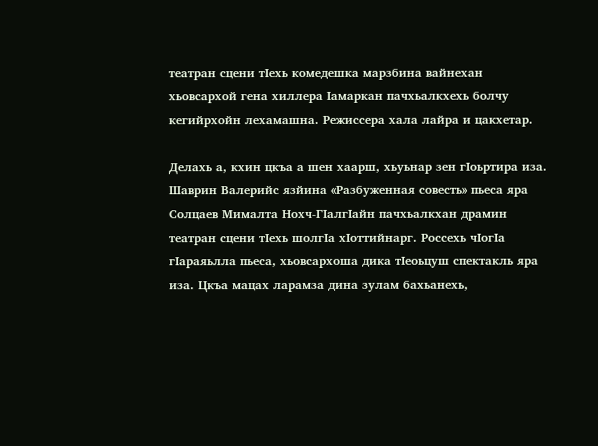театран сцени тIехь комедешка марзбина вайнехан хьовсархой гена хиллера Iамаркан пачхьалкхехь болчу кегийрхойн лехамашна. Режиссера хала лайра и цакхетар.

Делахь а, кхин цкъа а шен хаарш, хьуьнар зен гIоьртира иза. Шаврин Валерийс язйина «Разбуженная совесть» пьеса яра Солцаев Мималта Нохч-ГIалгIайн пачхьалкхан драмин театран сцени тIехь шолгIа хIоттийнарг. Россехь чIогIа гIараяьлла пьеса, хьовсархоша дика тIеоьцуш спектакль яра иза. Цкъа мацах ларамза дина зулам бахьанехь,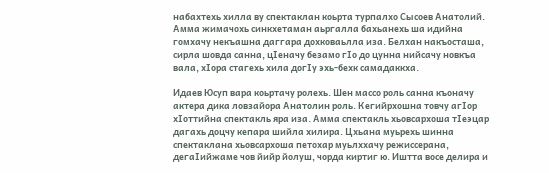набахтехь хилла ву спектаклан коьрта турпалхо Сысоев Анатолий. Амма жимачохь синкхетаман аьргалла бахьанехь ша идийна гомхачу некъашна даггара дохковаьлла иза. Белхан накъосташа, сирла шовда санна, цIеначу безамо гIо до цунна нийсачу новкъа вала, хIора стагехь хила догIу эхь-бехк самадаккха.

Идаев Юсуп вара коьртачу ролехь. Шен массо роль санна къоначу актера дика ловзайора Анатолин роль. Кегийрхошна товчу агIор хIоттийна спектакль яра иза. Амма спектакль хьовсархоша тIеэцар дагахь доцчу кепара шийла хилира. Цхьана муьрехь шинна спектаклана хьовсархоша петохар муьлххачу режиссерана, дегаIийжаме чов йийр йолуш, чорда киртиг ю. Иштта восе делира и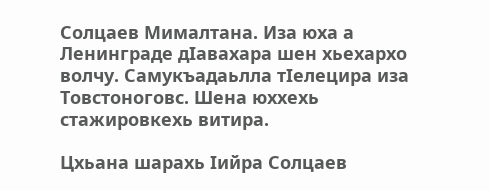Солцаев Мималтана. Иза юха а Ленинграде дIавахара шен хьехархо волчу. Самукъадаьлла тIелецира иза Товстоноговс. Шена юххехь стажировкехь витира.

Цхьана шарахь Iийра Солцаев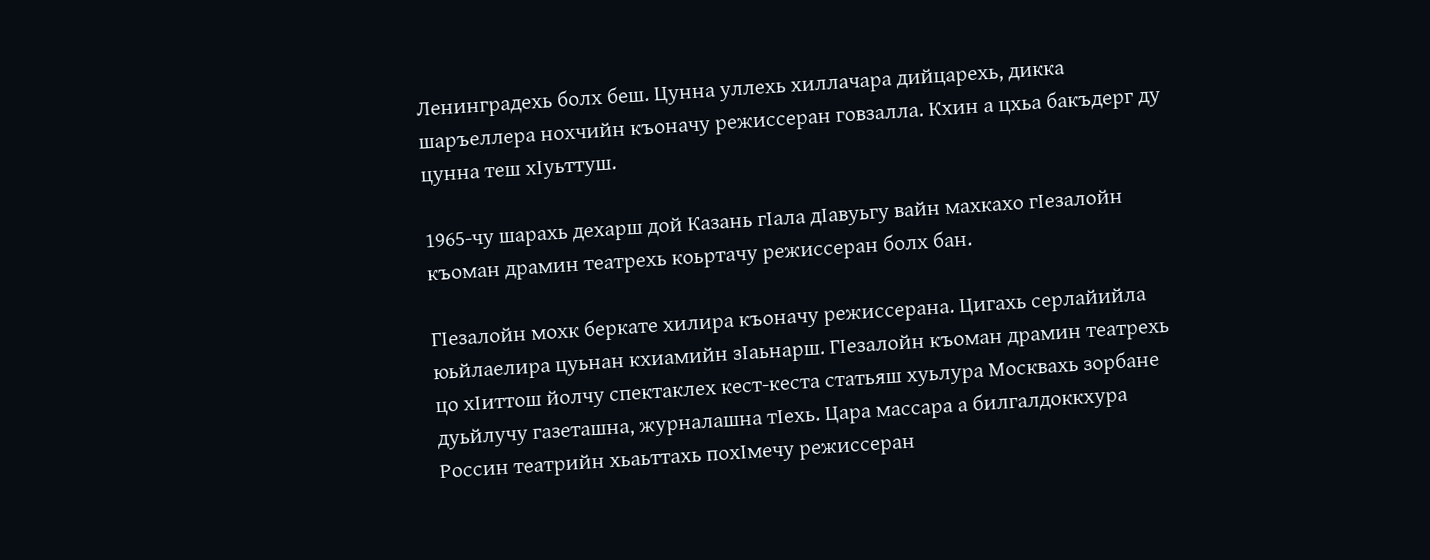Ленинградехь болх беш. Цунна уллехь хиллачара дийцарехь, дикка шаръеллера нохчийн къоначу режиссеран говзалла. Кхин а цхьа бакъдерг ду цунна теш хIуьттуш.

1965-чу шарахь дехарш дой Казань гIала дIавуьгу вайн махкахо гIезалойн къоман драмин театрехь коьртачу режиссеран болх бан.

ГIезалойн мохк беркате хилира къоначу режиссерана. Цигахь серлайийла юьйлаелира цуьнан кхиамийн зIаьнарш. ГIезалойн къоман драмин театрехь цо хIиттош йолчу спектаклех кест-кеста статьяш хуьлура Москвахь зорбане дуьйлучу газеташна, журналашна тIехь. Цара массара а билгалдоккхура Россин театрийн хьаьттахь похIмечу режиссеран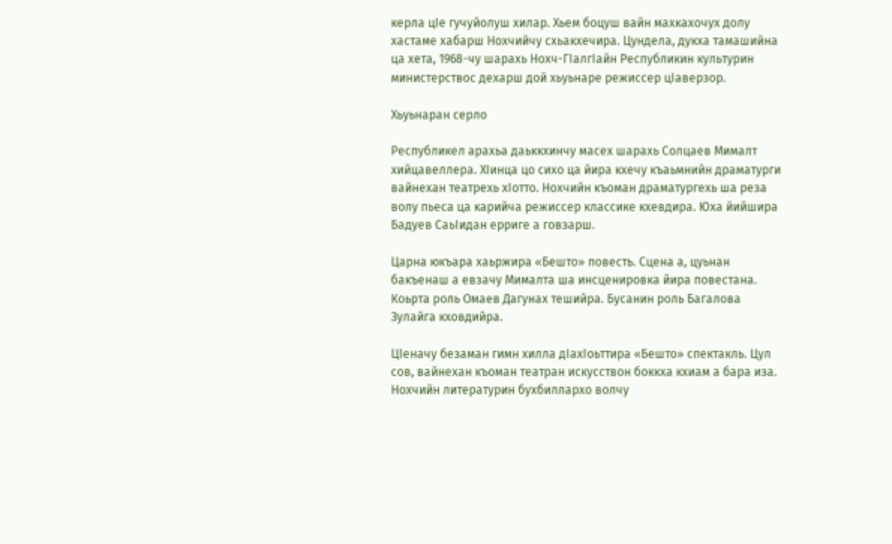керла цIе гучуйолуш хилар. Хьем боцуш вайн махкахочух долу хастаме хабарш Нохчийчу схьакхечира. Цундела, дукха тамашийна ца хета, 1968-чу шарахь Нохч-ГIалгIайн Республикин культурин министерствос дехарш дой хьуьнаре режиссер цIаверзор.

Хьуьнаран серло

Республикел арахьа даьккхинчу масех шарахь Солцаев Мималт хийцавеллера. ХIинца цо сихо ца йира кхечу къаьмнийн драматурги вайнехан театрехь хIотто. Нохчийн къоман драматургехь ша реза волу пьеса ца карийча режиссер классике кхевдира. Юха йийшира Бадуев СаьIидан ерриге а говзарш.

Царна юкъара хаьржира «Бешто» повесть. Сцена а, цуьнан бакъенаш а евзачу Мималта ша инсценировка йира повестана. Коьрта роль Омаев Дагунах тешийра. Бусанин роль Багалова Зулайга кховдийра.

ЦIеначу безаман гимн хилла дIахIоьттира «Бешто» спектакль. Цул сов, вайнехан къоман театран искусствон боккха кхиам а бара иза. Нохчийн литературин бухбиллархо волчу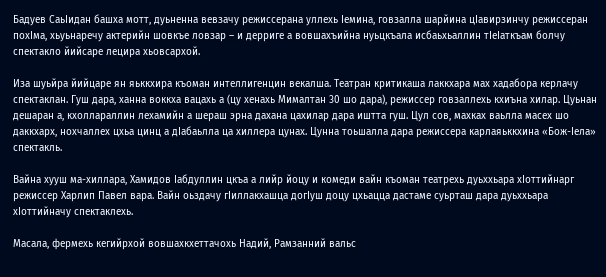Бадуев СаьIидан башха мотт, дуьненна вевзачу режиссерана уллехь Iемина, говзалла шарйина цIавирзинчу режиссеран похIма, хьуьнаречу актерийн шовкъе ловзар – и дерриге а вовшахъийна нуьцкъала исбаьхьаллин тIеIаткъам болчу спектакло йийсаре лецира хьовсархой.

Иза шуьйра йийцаре ян яьккхира къоман интеллигенцин векалша. Театран критикаша лаккхара мах хадабора керлачу спектаклан. Гуш дара, ханна воккха вацахь а (цу хенахь Мималтан 30 шо дара), режиссер говзаллехь кхиъна хилар. Цуьнан дешаран а, кхоллараллин лехамийн а шераш эрна дахана цахилар дара иштта гуш. Цул сов, махках ваьлла масех шо даккхарх, нохчаллех цхьа цинц а дIабаьлла ца хиллера цунах. Цунна тоьшалла дара режиссера карлаяьккхина «Бож-Iела» спектакль.

Вайна хууш ма-хиллара, Хамидов Iабдуллин цкъа а лийр йоцу и комеди вайн къоман театрехь дуьххьара хIоттийнарг режиссер Харлип Павел вара. Вайн оьздачу гIиллакхашца догIуш доцу цхьацца дастаме суьрташ дара дуьххьара хIоттийначу спектаклехь.

Масала, фермехь кегийрхой вовшахкхеттачохь Надий, Рамзанний вальс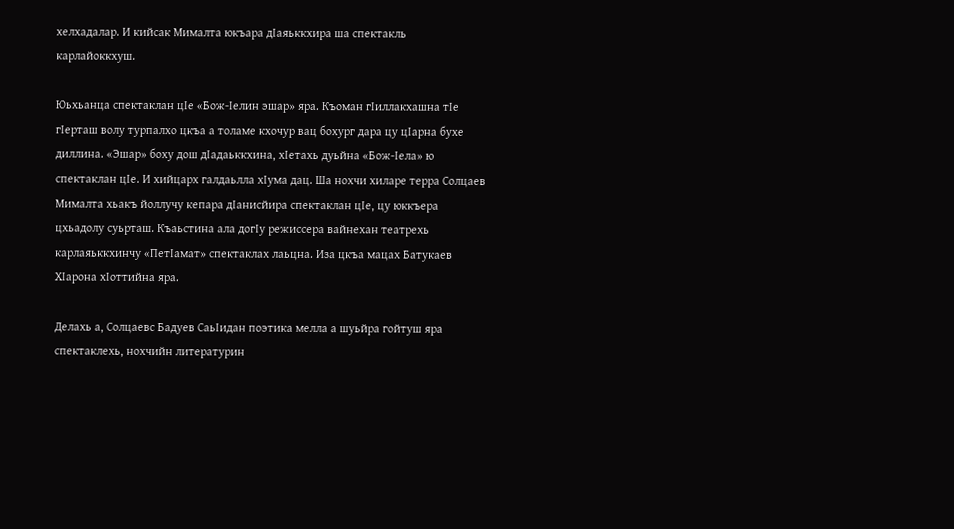хелхадалар. И кийсак Мималта юкъара дIаяьккхира ша спектакль карлайоккхуш.

Юьхьанца спектаклан цIе «Бож-Iелин эшар» яра. Къоман гIиллакхашна тIе гIерташ волу турпалхо цкъа а толаме кхочур вац бохург дара цу цIарна бухе диллина. «Эшар» боху дош дIадаьккхина, хIетахь дуьйна «Бож-Iела» ю спектаклан цIе. И хийцарх галдаьлла хIума дац. Ша нохчи хиларе терра Солцаев Мималта хьакъ йоллучу кепара дIанисйира спектаклан цIе, цу юккъера цхьадолу суьрташ. Къаьстина ала догIу режиссера вайнехан театрехь карлаяьккхинчу «ПетIамат» спектаклах лаьцна. Иза цкъа мацах Батукаев ХIарона хIоттийна яра.

Делахь а, Солцаевс Бадуев СаьIидан поэтика мелла а шуьйра гойтуш яра спектаклехь, нохчийн литературин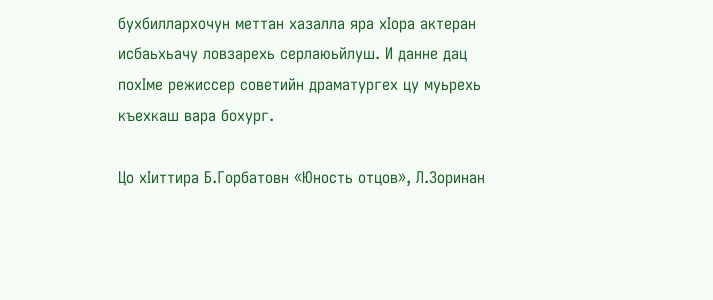бухбиллархочун меттан хазалла яра хIора актеран исбаьхьачу ловзарехь серлаюьйлуш. И данне дац похIме режиссер советийн драматургех цу муьрехь къехкаш вара бохург.

Цо хIиттира Б.Горбатовн «Юность отцов», Л.Зоринан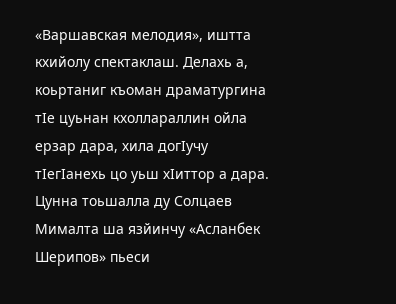«Варшавская мелодия», иштта кхийолу спектаклаш. Делахь а, коьртаниг къоман драматургина тIе цуьнан кхоллараллин ойла ерзар дара, хила догIучу тIегIанехь цо уьш хIиттор а дара. Цунна тоьшалла ду Солцаев Мималта ша язйинчу «Асланбек Шерипов» пьеси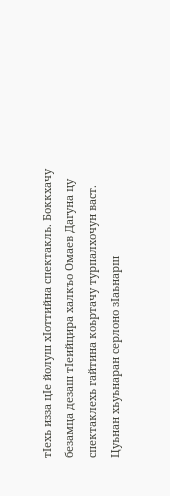тIехь изза цIе йолуш хIоттийна спектакль. Боккхачу безамца дезаш тIеийцира халкъо Омаев Дагуна цу спектаклехь гайтина коьртачу турпалхочун васт. Цуьнан хьуьнаран серлоно зIаьнарш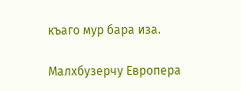къаго мур бара иза.

Малхбузерчу Европера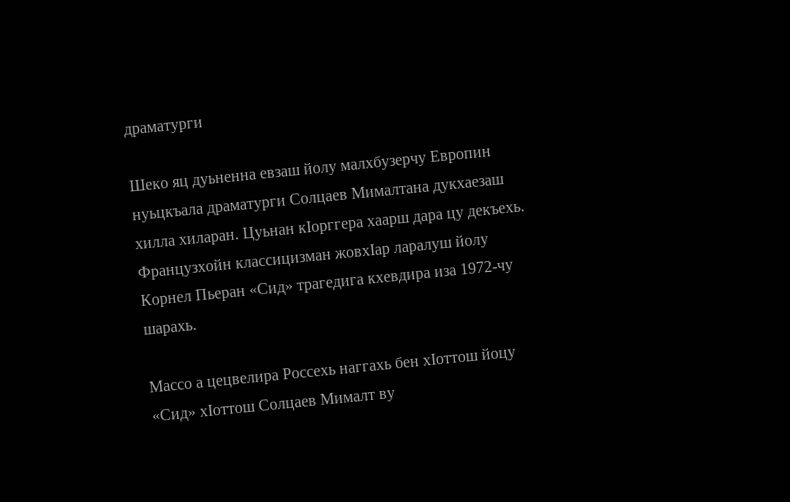драматурги

Шеко яц дуьненна евзаш йолу малхбузерчу Европин нуьцкъала драматурги Солцаев Мималтана дукхаезаш хилла хиларан. Цуьнан кIорггера хаарш дара цу декъехь. Французхойн классицизман жовхIар ларалуш йолу Корнел Пьеран «Сид» трагедига кхевдира иза 1972-чу шарахь.

Массо а цецвелира Россехь наггахь бен хIоттош йоцу «Сид» хIоттош Солцаев Мималт ву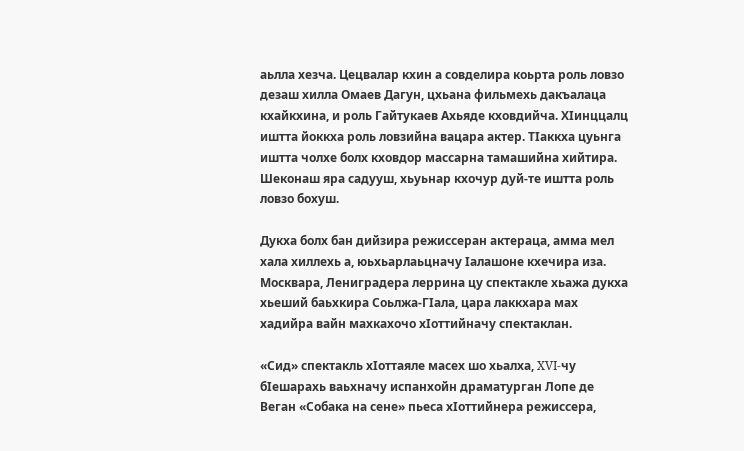аьлла хезча. Цецвалар кхин а совделира коьрта роль ловзо дезаш хилла Омаев Дагун, цхьана фильмехь дакъалаца кхайкхина, и роль Гайтукаев Ахьяде кховдийча. ХIинццалц иштта йоккха роль ловзийна вацара актер. ТIаккха цуьнга иштта чолхе болх кховдор массарна тамашийна хийтира. Шеконаш яра садууш, хьуьнар кхочур дуй-те иштта роль ловзо бохуш.

Дукха болх бан дийзира режиссеран актераца, амма мел хала хиллехь а, юьхьарлаьцначу Iалашоне кхечира иза. Москвара, Лениградера леррина цу спектакле хьажа дукха хьеший баьхкира Соьлжа-ГIала, цара лаккхара мах хадийра вайн махкахочо хIоттийначу спектаклан.

«Сид» спектакль хIоттаяле масех шо хьалха, XVI-чу бIешарахь ваьхначу испанхойн драматурган Лопе де Веган «Собака на сене» пьеса хIоттийнера режиссера,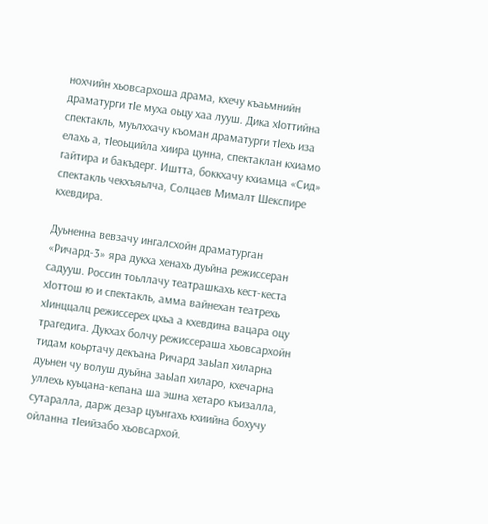нохчийн хьовсархоша драма, кхечу къаьмнийн драматурги тIе муха оьцу хаа лууш. Дика хIоттийна спектакль, муьлххачу къоман драматурги тIехь иза елахь а, тIеоьцийла хиира цунна, спектаклан кхиамо гайтира и бакъдерг. Иштта, боккхачу кхиамца «Сид» спектакль чекхъяьлча, Солцаев Мималт Шекспире кхевдира.

Дуьненна вевзачу ингалсхойн драматурган «Ричард-3» яра дукха хенахь дуьйна режиссеран садууш. Россин тоьллачу театрашкахь кест-кеста хIоттош ю и спектакль, амма вайнехан театрехь хIинццалц режиссерех цхьа а кхевдина вацара оцу трагедига. Дукхах болчу режиссераша хьовсархойн тидам коьртачу декъана Ричард заьIап хиларна дуьнен чу волуш дуьйна заьIап хиларо, кхечарна уллехь куьцана-кепана ша эшна хетаро къизалла, сутаралла, дарж дезар цуьнгахь кхиийна бохучу ойланна тIеийзабо хьовсархой.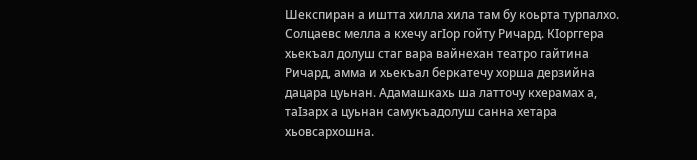Шекспиран а иштта хилла хила там бу коьрта турпалхо. Солцаевс мелла а кхечу агIор гойту Ричард. КIорггера хьекъал долуш стаг вара вайнехан театро гайтина Ричард, амма и хьекъал беркатечу хорша дерзийна дацара цуьнан. Адамашкахь ша латточу кхерамах а, таIзарх а цуьнан самукъадолуш санна хетара хьовсархошна.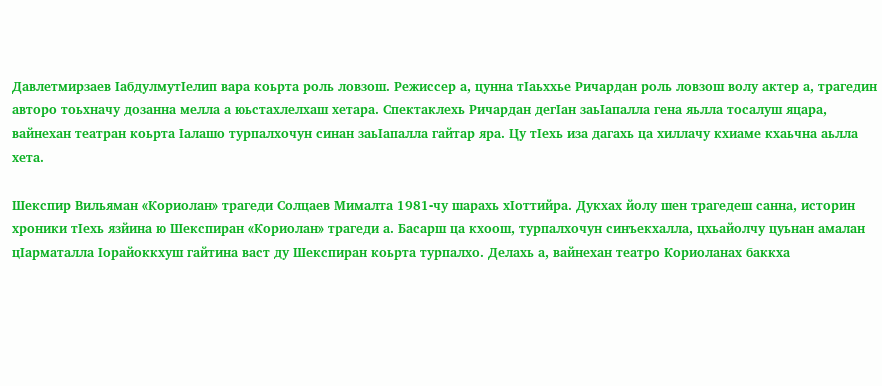Давлетмирзаев IабдулмутIелип вара коьрта роль ловзош. Режиссер а, цунна тIаьххье Ричардан роль ловзош волу актер а, трагедин авторо тоьхначу дозанна мелла а юьстахлелхаш хетара. Спектаклехь Ричардан дегIан заьIапалла гена яьлла тосалуш яцара, вайнехан театран коьрта Iалашо турпалхочун синан заьIапалла гайтар яра. Цу тIехь иза дагахь ца хиллачу кхиаме кхаьчна аьлла хета.

Шекспир Вильяман «Кориолан» трагеди Солцаев Мималта 1981-чу шарахь хIоттийра. Дукхах йолу шен трагедеш санна, историн хроники тIехь язйина ю Шекспиран «Кориолан» трагеди а. Басарш ца кхоош, турпалхочун синъекхалла, цхьайолчу цуьнан амалан цIарматалла Iорайоккхуш гайтина васт ду Шекспиран коьрта турпалхо. Делахь а, вайнехан театро Кориоланах баккха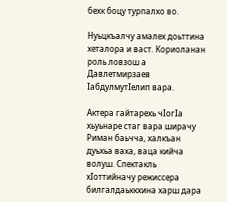бехк боцу турпалхо во.

Нуьцкъалчу амалех доьттина хеталора и васт. Кориоланан роль ловзош а Давлетмирзаев IабдулмутIелип вара.

Актера гайтарехь чIогIа хьуьнаре стаг вара ширачу Риман баьчча, халкъан дуьхьа ваха, ваца кийча волуш. Спектакль хIоттийначу режиссера билгалдаьккхина харш дара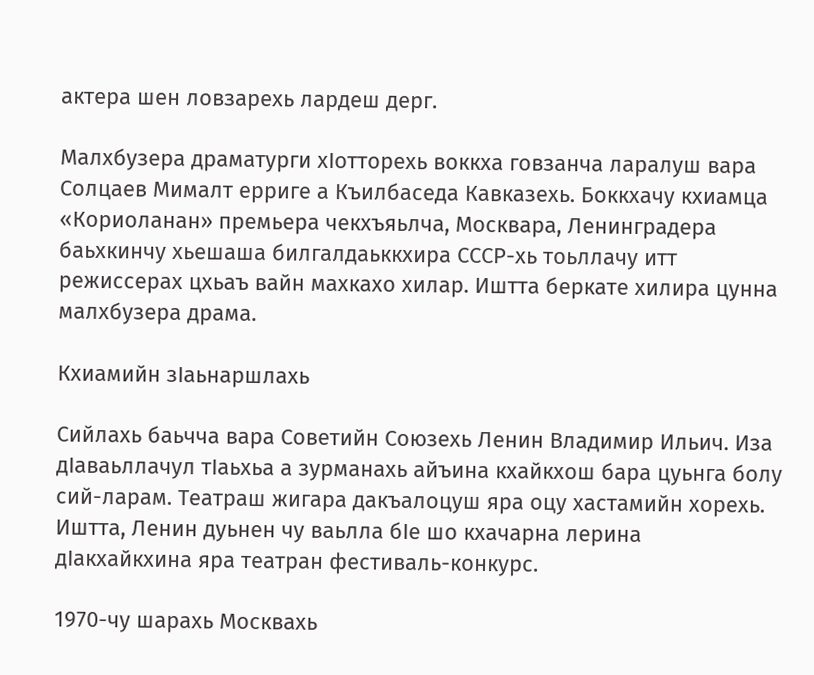актера шен ловзарехь лардеш дерг.

Малхбузера драматурги хIотторехь воккха говзанча ларалуш вара Солцаев Мималт ерриге а Къилбаседа Кавказехь. Боккхачу кхиамца «Кориоланан» премьера чекхъяьлча, Москвара, Ленинградера баьхкинчу хьешаша билгалдаьккхира СССР-хь тоьллачу итт режиссерах цхьаъ вайн махкахо хилар. Иштта беркате хилира цунна малхбузера драма.

Кхиамийн зIаьнаршлахь

Сийлахь баьчча вара Советийн Союзехь Ленин Владимир Ильич. Иза дIаваьллачул тIаьхьа а зурманахь айъина кхайкхош бара цуьнга болу сий-ларам. Театраш жигара дакъалоцуш яра оцу хастамийн хорехь. Иштта, Ленин дуьнен чу ваьлла бIе шо кхачарна лерина дIакхайкхина яра театран фестиваль-конкурс.

1970-чу шарахь Москвахь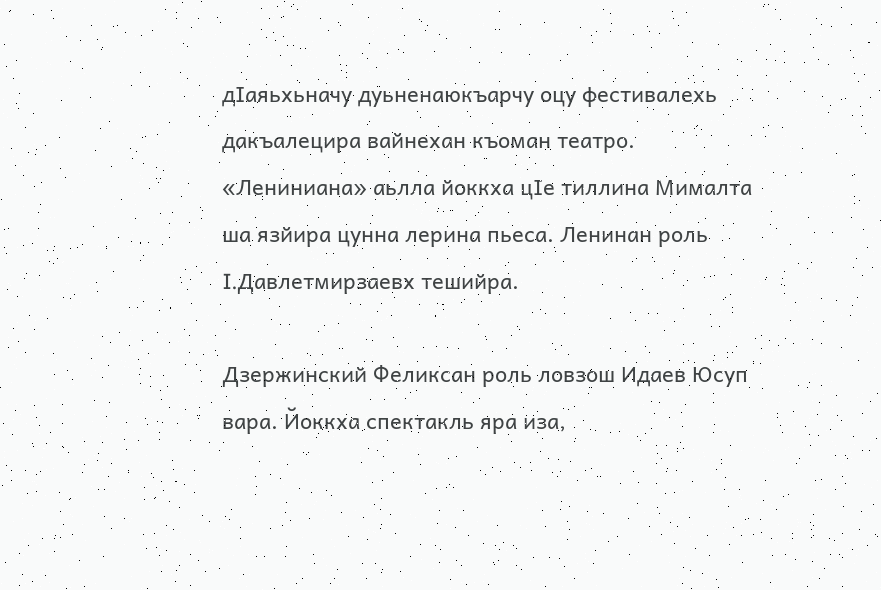дIаяьхьначу дуьненаюкъарчу оцу фестивалехь дакъалецира вайнехан къоман театро. «Лениниана» аьлла йоккха цIе тиллина Мималта ша язйира цунна лерина пьеса. Ленинан роль I.Давлетмирзаевх тешийра.

Дзержинский Феликсан роль ловзош Идаев Юсуп вара. Йоккха спектакль яра иза,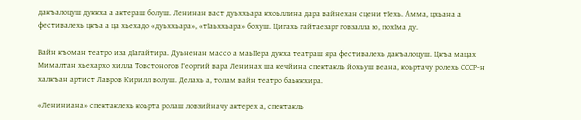дакъалоцуш дуккха а актераш болуш. Ленинан васт дуьххьара кхоьллина дара вайнехан сцени тIехь. Амма, цхьана а фестивалехь цкъа а ца хьехадо «дуьххьара», «тIаьххьара» бохуш. Цигахь гайтаезарг говзалла ю, похIма ду.

Вайн къоман театро иза дIагайтира. Дуьненан массо а маьIIера дукха театраш яра фестивалехь дакъалоцуш. Цкъа мацах Мималтан хьехархо хилла Товстоногов Георгий вара Ленинах ша кечйина спектакль йохьуш веана, коьртачу ролехь СССР-н халкъан артист Лавров Кирилл волуш. Делахь а, толам вайн театро баьккхира.

«Лениниана» спектаклехь коьрта ролаш ловзийначу актерех а, спектакль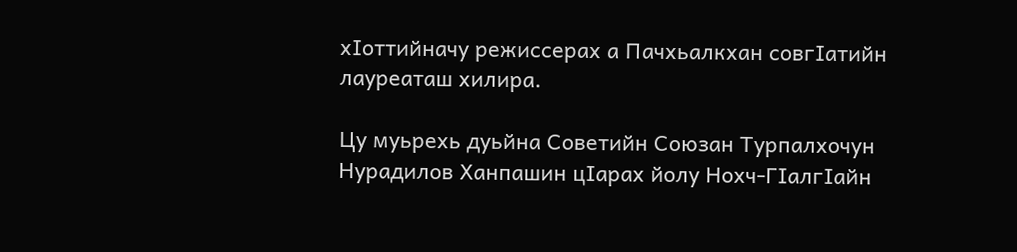хIоттийначу режиссерах а Пачхьалкхан совгIатийн лауреаташ хилира.

Цу муьрехь дуьйна Советийн Союзан Турпалхочун Нурадилов Ханпашин цIарах йолу Нохч-ГIалгIайн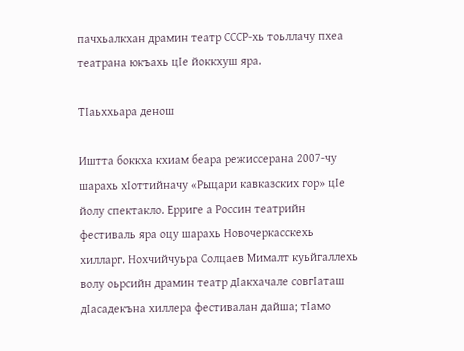пачхьалкхан драмин театр СССР-хь тоьллачу пхеа театрана юкъахь цIе йоккхуш яра.

ТIаьххьара денош

Иштта боккха кхиам беара режиссерана 2007-чу шарахь хIоттийначу «Рыцари кавказских гор» цIе йолу спектакло. Ерриге а Россин театрийн фестиваль яра оцу шарахь Новочеркасскехь хилларг. Нохчийчуьра Солцаев Мималт куьйгаллехь волу оьрсийн драмин театр дIакхачале совгIаташ дIасадекъна хиллера фестивалан дайша; тIамо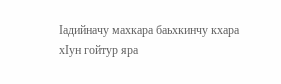Iадийначу махкара баьхкинчу кхара хIун гойтур яра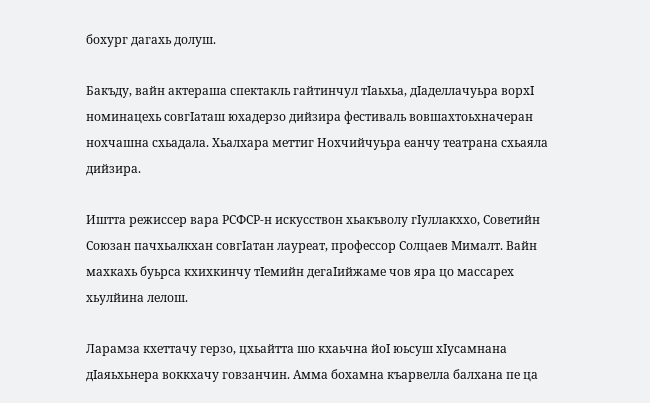бохург дагахь долуш.

Бакъду, вайн актераша спектакль гайтинчул тIаьхьа, дIаделлачуьра ворхI номинацехь совгIаташ юхадерзо дийзира фестиваль вовшахтоьхначеран нохчашна схьадала. Хьалхара меттиг Нохчийчуьра еанчу театрана схьаяла дийзира.

Иштта режиссер вара РСФСР-н искусствон хьакъволу гIуллакххо, Советийн Союзан пачхьалкхан совгIатан лауреат, профессор Солцаев Мималт. Вайн махкахь буьрса кхихкинчу тIемийн дегаIийжаме чов яра цо массарех хьулйина лелош.

Ларамза кхеттачу герзо, цхьайтта шо кхаьчна йоI юьсуш хIусамнана дIаяьхьнера воккхачу говзанчин. Амма бохамна къарвелла балхана пе ца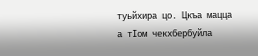туьйхира цо. Цкъа мацца а тIом чекхбербуйла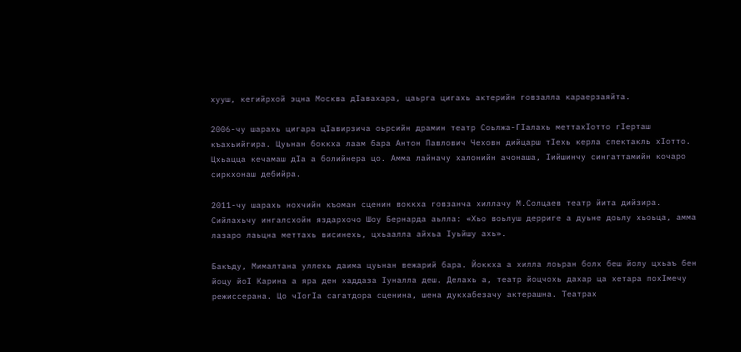хууш, кегийрхой эцна Москва дIавахара, цаьрга цигахь актерийн говзалла караерзаяйта.

2006-чу шарахь цигара цIавирзича оьрсийн драмин театр Соьлжа-ГIалахь меттахIотто гIерташ къахьийгира. Цуьнан боккха лаам бара Антон Павлович Чеховн дийцарш тIехь керла спектакль хIотто. Цхьацца кечамаш дIа а болийнера цо. Амма лайначу халонийн ачонаша, Iийшинчу сингаттамийн кочаро сиркхонаш дебийра.

2011-чу шарахь нохчийн къоман сценин воккха говзанча хиллачу М.Солцаев театр йита дийзира. Сийлахьчу ингалсхойн яздархочо Шоу Бернарда аьлла: «Хьо воьлуш дерриге а дуьне доьлу хьоьца, амма лазаро лаьцна меттахь висинехь, цхьаалла айхьа Iуьйшу ахь».

Бакъду, Мималтана уллехь даима цуьнан вежарий бара. Йоккха а хилла лоьран болх беш йолу цхьаъ бен йоцу йоI Карина а яра ден хаддаза Iуналла деш. Делахь а, театр йоцчохь дахар ца хетара похIмечу режиссерана. Цо чIогIа сагатдора сценина, шена дукхабезачу актерашна. Театрах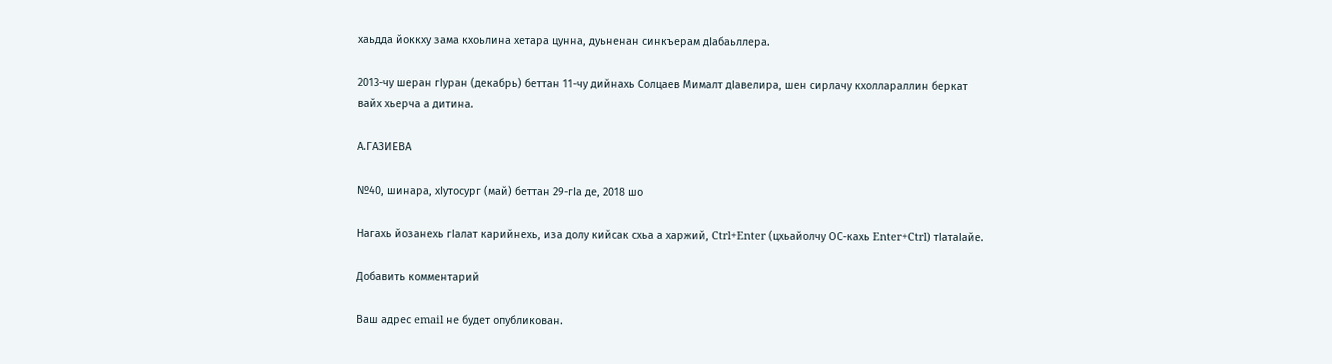хаьдда йоккху зама кхоьлина хетара цунна, дуьненан синкъерам дIабаьллера.

2013-чу шеран гIуран (декабрь) беттан 11-чу дийнахь Солцаев Мималт дIавелира, шен сирлачу кхоллараллин беркат вайх хьерча а дитина.

А.ГАЗИЕВА

№40, шинара, хIутосург (май) беттан 29-гIа де, 2018 шо

Нагахь йозанехь гIалат карийнехь, иза долу кийсак схьа а харжий, Ctrl+Enter (цхьайолчу ОС-кахь Enter+Ctrl) тIатаIайе.

Добавить комментарий

Ваш адрес email не будет опубликован.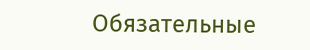Обязательные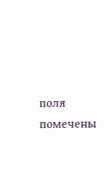поля помечены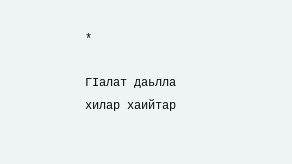*

ГIалат даьлла хилар хаийтар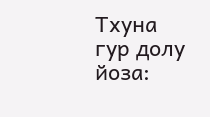Тхуна гур долу йоза: